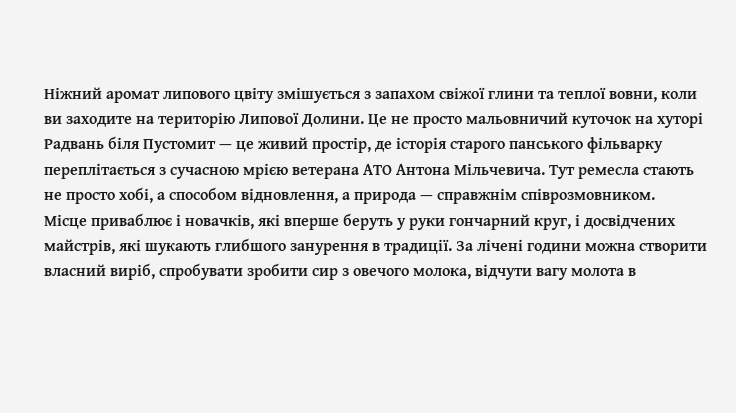Ніжний аромат липового цвіту змішується з запахом свіжої глини та теплої вовни, коли ви заходите на територію Липової Долини. Це не просто мальовничий куточок на хуторі Радвань біля Пустомит — це живий простір, де історія старого панського фільварку переплітається з сучасною мрією ветерана АТО Антона Мільчевича. Тут ремесла стають не просто хобі, а способом відновлення, а природа — справжнім співрозмовником.
Місце приваблює і новачків, які вперше беруть у руки гончарний круг, і досвідчених майстрів, які шукають глибшого занурення в традиції. За лічені години можна створити власний виріб, спробувати зробити сир з овечого молока, відчути вагу молота в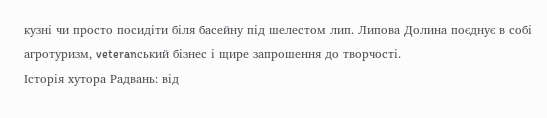кузні чи просто посидіти біля басейну під шелестом лип. Липова Долина поєднує в собі агротуризм, veteranський бізнес і щире запрошення до творчості.
Історія хутора Радвань: від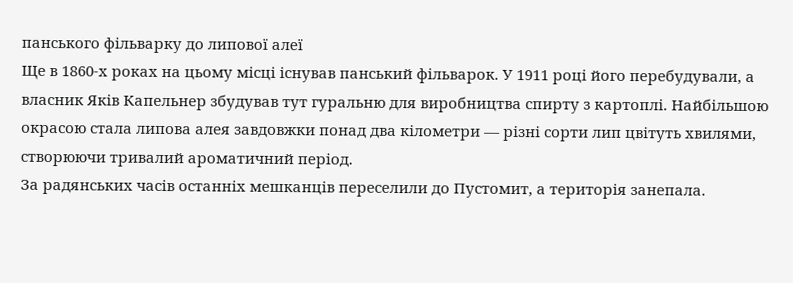панського фільварку до липової алеї
Ще в 1860-х роках на цьому місці існував панський фільварок. У 1911 році його перебудували, а власник Яків Капельнер збудував тут гуральню для виробництва спирту з картоплі. Найбільшою окрасою стала липова алея завдовжки понад два кілометри — різні сорти лип цвітуть хвилями, створюючи тривалий ароматичний період.
За радянських часів останніх мешканців переселили до Пустомит, а територія занепала.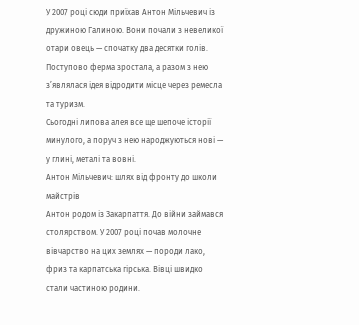У 2007 році сюди приїхав Антон Мільчевич із дружиною Галиною. Вони почали з невеликої отари овець — спочатку два десятки голів. Поступово ферма зростала, а разом з нею з’являлася ідея відродити місце через ремесла та туризм.
Сьогодні липова алея все ще шепоче історії минулого, а поруч з нею народжуються нові — у глині, металі та вовні.
Антон Мільчевич: шлях від фронту до школи майстрів
Антон родом із Закарпаття. До війни займався столярством. У 2007 році почав молочне вівчарство на цих землях — породи лако, фриз та карпатська гірська. Вівці швидко стали частиною родини.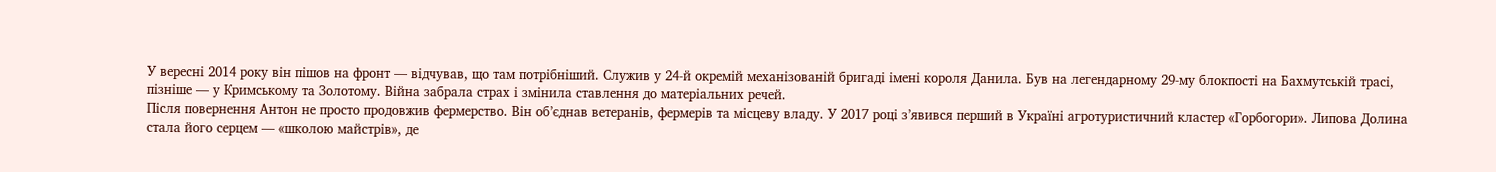У вересні 2014 року він пішов на фронт — відчував, що там потрібніший. Служив у 24-й окремій механізованій бригаді імені короля Данила. Був на легендарному 29-му блокпості на Бахмутській трасі, пізніше — у Кримському та Золотому. Війна забрала страх і змінила ставлення до матеріальних речей.
Після повернення Антон не просто продовжив фермерство. Він об’єднав ветеранів, фермерів та місцеву владу. У 2017 році з’явився перший в Україні агротуристичний кластер «Горбогори». Липова Долина стала його серцем — «школою майстрів», де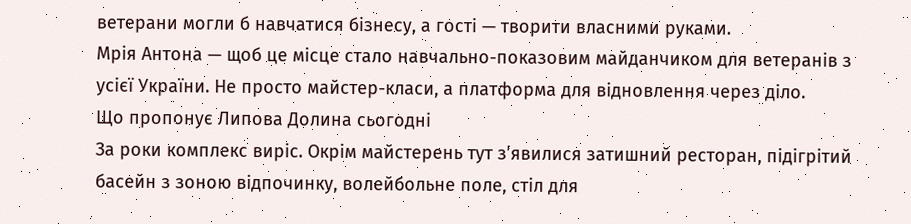ветерани могли б навчатися бізнесу, а гості — творити власними руками.
Мрія Антона — щоб це місце стало навчально-показовим майданчиком для ветеранів з усієї України. Не просто майстер-класи, а платформа для відновлення через діло.
Що пропонує Липова Долина сьогодні
За роки комплекс виріс. Окрім майстерень тут з’явилися затишний ресторан, підігрітий басейн з зоною відпочинку, волейбольне поле, стіл для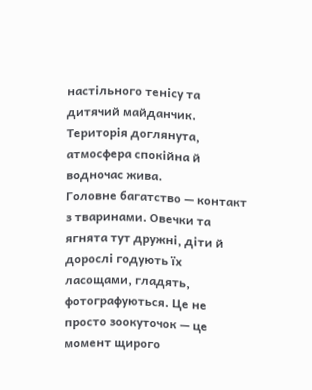настільного тенісу та дитячий майданчик. Територія доглянута, атмосфера спокійна й водночас жива.
Головне багатство — контакт з тваринами. Овечки та ягнята тут дружні, діти й дорослі годують їх ласощами, гладять, фотографуються. Це не просто зоокуточок — це момент щирого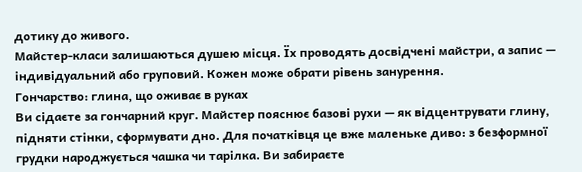дотику до живого.
Майстер-класи залишаються душею місця. Їх проводять досвідчені майстри, а запис — індивідуальний або груповий. Кожен може обрати рівень занурення.
Гончарство: глина, що оживає в руках
Ви сідаєте за гончарний круг. Майстер пояснює базові рухи — як відцентрувати глину, підняти стінки, сформувати дно. Для початківця це вже маленьке диво: з безформної грудки народжується чашка чи тарілка. Ви забираєте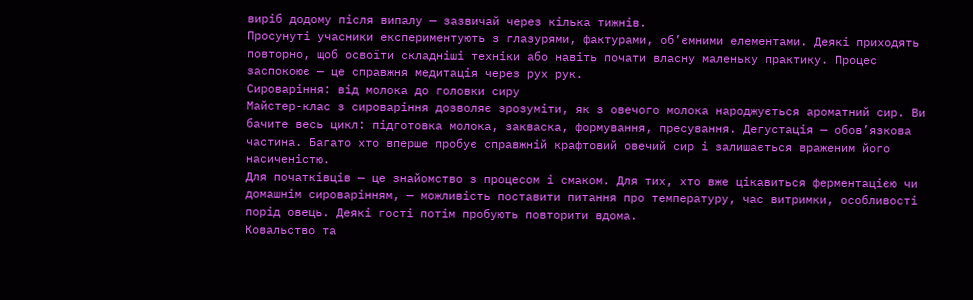виріб додому після випалу — зазвичай через кілька тижнів.
Просунуті учасники експериментують з глазурями, фактурами, об’ємними елементами. Деякі приходять повторно, щоб освоїти складніші техніки або навіть почати власну маленьку практику. Процес заспокоює — це справжня медитація через рух рук.
Сироваріння: від молока до головки сиру
Майстер-клас з сироваріння дозволяє зрозуміти, як з овечого молока народжується ароматний сир. Ви бачите весь цикл: підготовка молока, закваска, формування, пресування. Дегустація — обов’язкова частина. Багато хто вперше пробує справжній крафтовий овечий сир і залишається враженим його насиченістю.
Для початківців — це знайомство з процесом і смаком. Для тих, хто вже цікавиться ферментацією чи домашнім сироварінням, — можливість поставити питання про температуру, час витримки, особливості порід овець. Деякі гості потім пробують повторити вдома.
Ковальство та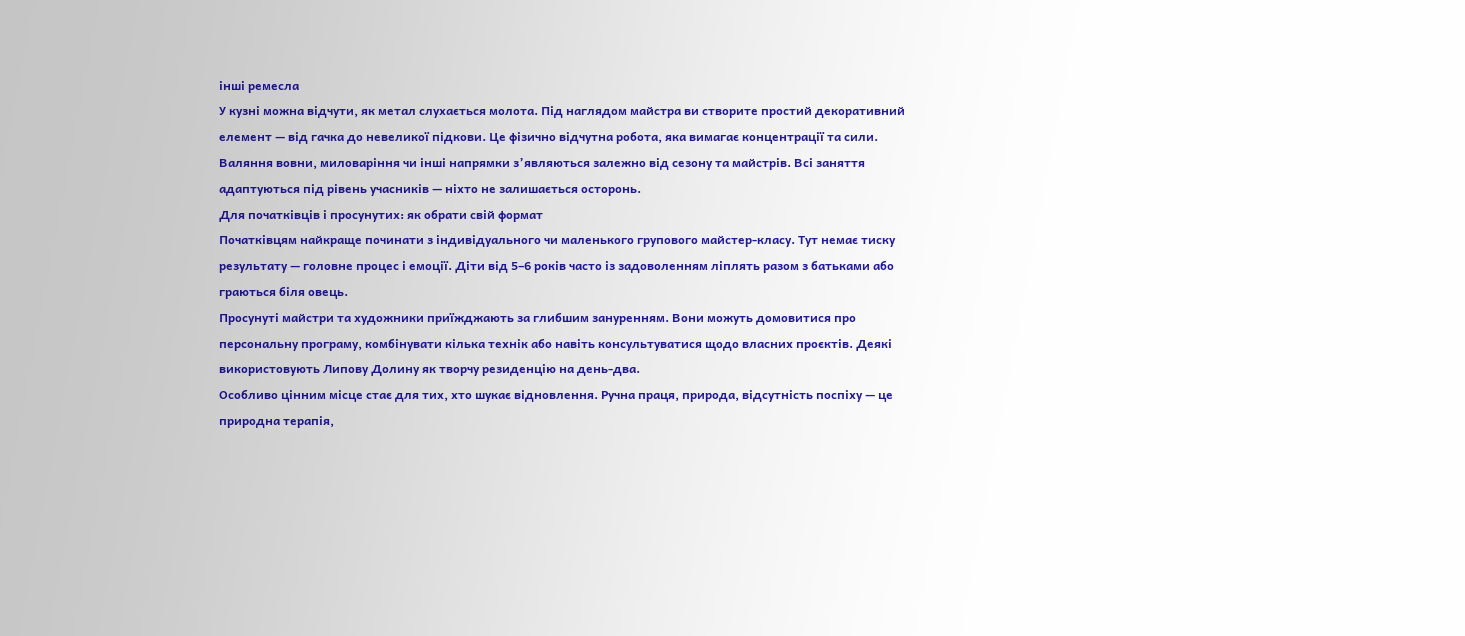інші ремесла
У кузні можна відчути, як метал слухається молота. Під наглядом майстра ви створите простий декоративний елемент — від гачка до невеликої підкови. Це фізично відчутна робота, яка вимагає концентрації та сили.
Валяння вовни, миловаріння чи інші напрямки з’являються залежно від сезону та майстрів. Всі заняття адаптуються під рівень учасників — ніхто не залишається осторонь.
Для початківців і просунутих: як обрати свій формат
Початківцям найкраще починати з індивідуального чи маленького групового майстер-класу. Тут немає тиску результату — головне процес і емоції. Діти від 5–6 років часто із задоволенням ліплять разом з батьками або граються біля овець.
Просунуті майстри та художники приїжджають за глибшим зануренням. Вони можуть домовитися про персональну програму, комбінувати кілька технік або навіть консультуватися щодо власних проєктів. Деякі використовують Липову Долину як творчу резиденцію на день-два.
Особливо цінним місце стає для тих, хто шукає відновлення. Ручна праця, природа, відсутність поспіху — це природна терапія,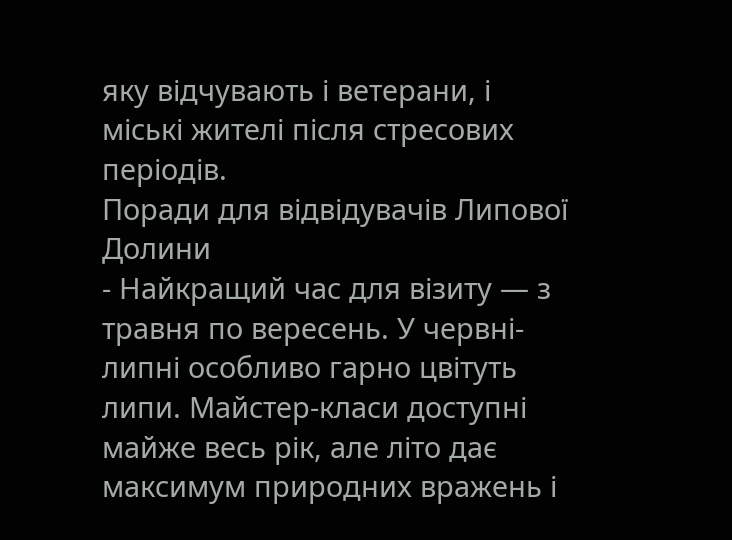яку відчувають і ветерани, і міські жителі після стресових періодів.
Поради для відвідувачів Липової Долини
- Найкращий час для візиту — з травня по вересень. У червні-липні особливо гарно цвітуть липи. Майстер-класи доступні майже весь рік, але літо дає максимум природних вражень і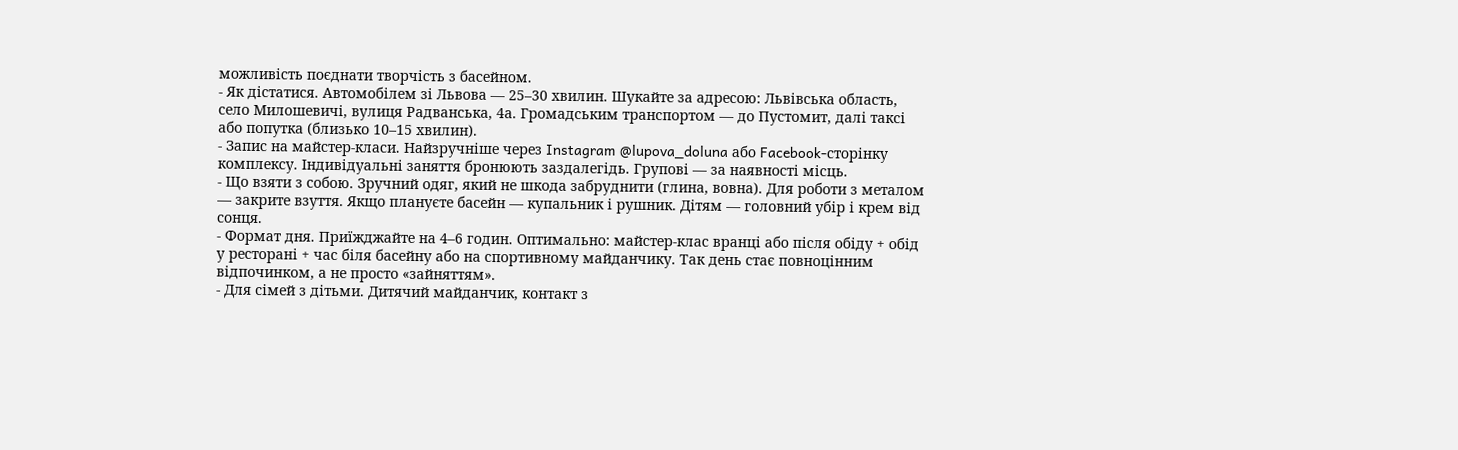можливість поєднати творчість з басейном.
- Як дістатися. Автомобілем зі Львова — 25–30 хвилин. Шукайте за адресою: Львівська область, село Милошевичі, вулиця Радванська, 4а. Громадським транспортом — до Пустомит, далі таксі або попутка (близько 10–15 хвилин).
- Запис на майстер-класи. Найзручніше через Instagram @lupova_doluna або Facebook-сторінку комплексу. Індивідуальні заняття бронюють заздалегідь. Групові — за наявності місць.
- Що взяти з собою. Зручний одяг, який не шкода забруднити (глина, вовна). Для роботи з металом — закрите взуття. Якщо плануєте басейн — купальник і рушник. Дітям — головний убір і крем від сонця.
- Формат дня. Приїжджайте на 4–6 годин. Оптимально: майстер-клас вранці або після обіду + обід у ресторані + час біля басейну або на спортивному майданчику. Так день стає повноцінним відпочинком, а не просто «зайняттям».
- Для сімей з дітьми. Дитячий майданчик, контакт з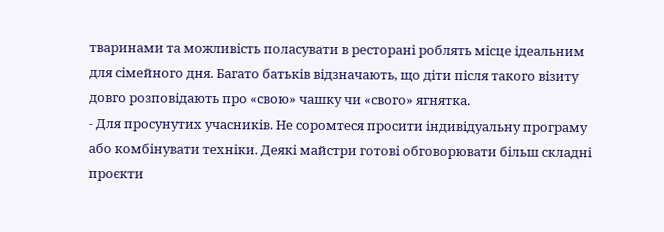тваринами та можливість поласувати в ресторані роблять місце ідеальним для сімейного дня. Багато батьків відзначають, що діти після такого візиту довго розповідають про «свою» чашку чи «свого» ягнятка.
- Для просунутих учасників. Не соромтеся просити індивідуальну програму або комбінувати техніки. Деякі майстри готові обговорювати більш складні проєкти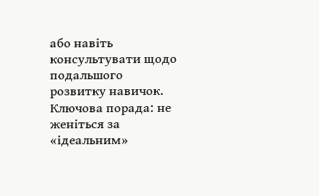або навіть консультувати щодо подальшого розвитку навичок.
Ключова порада: не женіться за «ідеальним»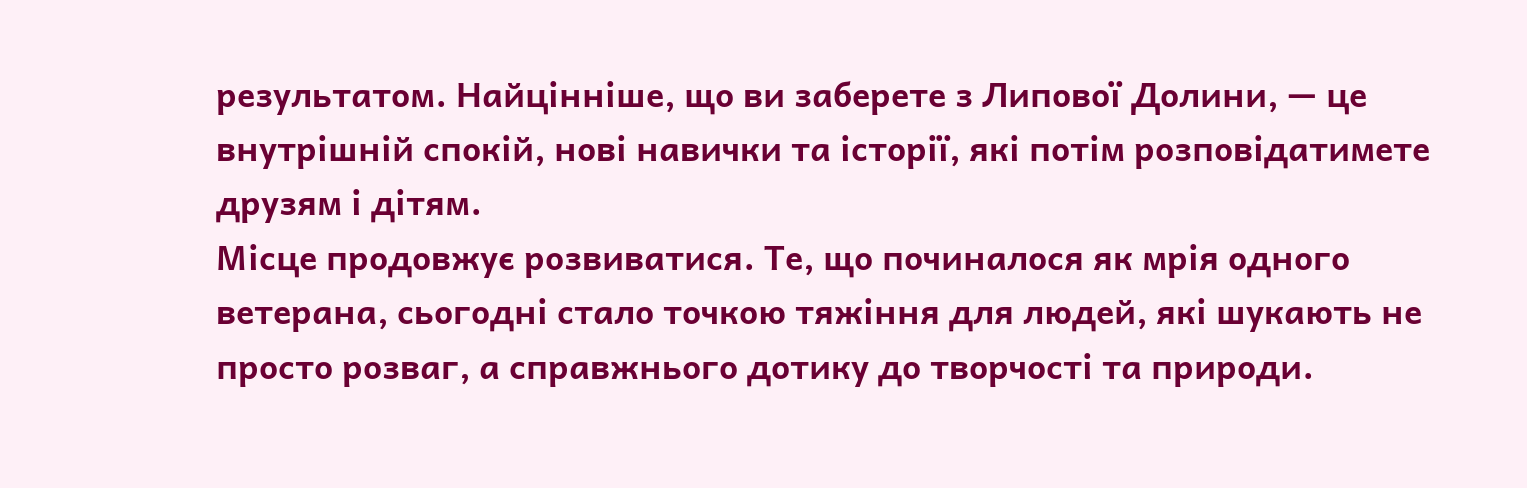результатом. Найцінніше, що ви заберете з Липової Долини, — це внутрішній спокій, нові навички та історії, які потім розповідатимете друзям і дітям.
Місце продовжує розвиватися. Те, що починалося як мрія одного ветерана, сьогодні стало точкою тяжіння для людей, які шукають не просто розваг, а справжнього дотику до творчості та природи.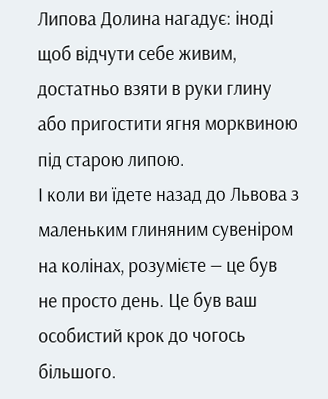Липова Долина нагадує: іноді щоб відчути себе живим, достатньо взяти в руки глину або пригостити ягня морквиною під старою липою.
І коли ви їдете назад до Львова з маленьким глиняним сувеніром на колінах, розумієте — це був не просто день. Це був ваш особистий крок до чогось більшого.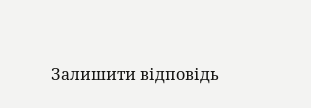Залишити відповідь